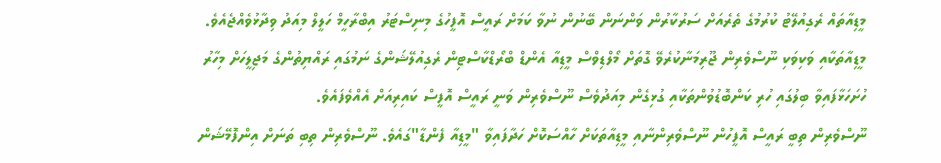މީޑިއާތައް ރެގިއުލޭޓު ކުރުމުގެ ތެރެއަށް ސަރުކާރުން ވަންނަން ބޭނުން ނުވާ ކަމަށް ރައީސް އޮފީހުގެ މިނިސްޓަރު އިބްރާހީމް ހަލީލް މިއަދު ވިދާޅުވެއްޖެއެވެ.
މީޑިއާތަކާއި ވަކިވަކި ނޫސްވެރިން ޖޫރިމަނާކުރެވޭ ގޮތަށް މޯލްޑިވްސް މީޑިއާ އެންޑް ބްރޯޑްކާސްޓިން ރެގިއުލޭޝަންގެ ނަމުގައި ރައްޔިތުންގެ މަޖިލީހަށް މިހާރު ހުށަހަޅާފައިވާ ބިލުގައި ހުރި ކަންބޮޑުވުންތަކާއި ގުޅިގެން މިއަދުވެސް ނޫސްވެރިން ވަނީ ރައީސް އޮފީސް ކައިރިއަށް އެއްވެފައެވެ.
ނޫސްވެރިން ތިބީ ރައީސް އޮފީހުން ނޫސްވެރިންނާއި މީޑިއާތަކަށް ހާއްސަކޮށް ހަދާފައިވާ "މީޑިއާ ފެންޑާ"ގައެވެ. ނޫސްވެރިން ތިބި ތަނަށް އިންފޮމޭޝަން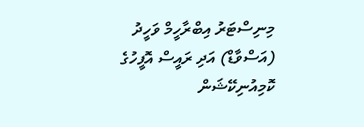މިނިސްޓަރު އިބްރާހީމް ވަހީދު (އަސްވާޑް) އަދި ރައީސް އޮފީހުގެ ކޮމިއުނިކޭޝަން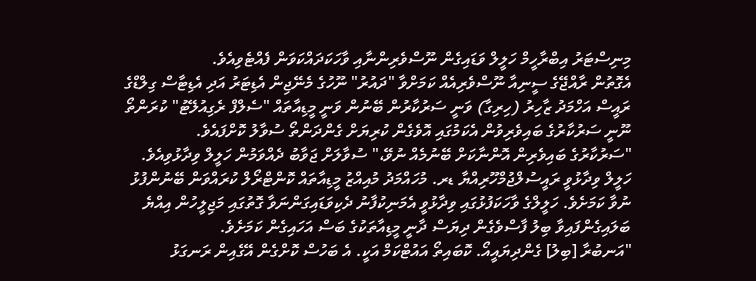މިނިސްޓަރު އިބްރާހީމް ހަލީލް ވަޑައިގެން ނޫސްވެރިންނާއި ވާހަކަދައްކަވަން ފެއްޓެވިއެވެ.
އެގޮތުން ރާއްޖޭގެ ސީނިއާ ނޫސްވެރިއެއް ކަމަށްވާ "ދައުރު" ނޫހުގެ މެނޭޖިން އެޑިޓަރު އަދި އެޑިޓާސް ގިލްޑްގެ ރައީސް އަހްމަދު ޒާހިރު (ހިރިގާ) ވަނީ ސަރުކާރުން ބޭނުން ވަނީ މީޑިއާތައް "ސެލްފް ރެގިއުލޭޓު" ކުރަންތޯ ނޫނީ ސަރުކާރުގެ ބައިވެރިވުން އެކަމުގައި އޮވެގެން ކުރިޔަށް ގެންދަންތޯ ސުވާލު ކޮށްފައެވެ.
"ސަރުކާރުގެ ބައިވެރިން އޮންނާކަށް ބޭނުމެއް ނުވޭ،" ސުވާލަށް ޖަވާބު ދެއްވަމުން ހަލީލް ވިދާޅުވިއެވެ.
ހަލީލް ވިދާޅުވީ ރައީސުލްޖުމްހޫރިއްޔާ ޑރ. މުހައްމަދު މުއިއްޒު މީޑިއާތައް ކޮންޓްރޯލް ކުރައްވަން ބޭނުންފުޅު ނުވާ ކަމަށެވެ. ހަލީލްގެ ވާހަކަފުޅުގައި ވިދާޅުވީ އެމަނިކުފާނު ދެކިވަޑައިގަންނަވާ ގޮތުގައި މަޖިލީހުން އިއްޔެ ބަލައިގެންފައިވާ ބިލު ފާސްވެގެން ދިޔަސް ދާނީ މީޑިއާތަކުގެ ބަސް އަހައިގެން ކަމަށެވެ.
"އަނބުރާ [ބިލު] ގެންދިޔައީއޯ. ކޮބައިތޯ އައުޓްކަމް އަކީ. އެ ބަހުސް ކޮށްގެން އޭގެއިން ރަނގަޅު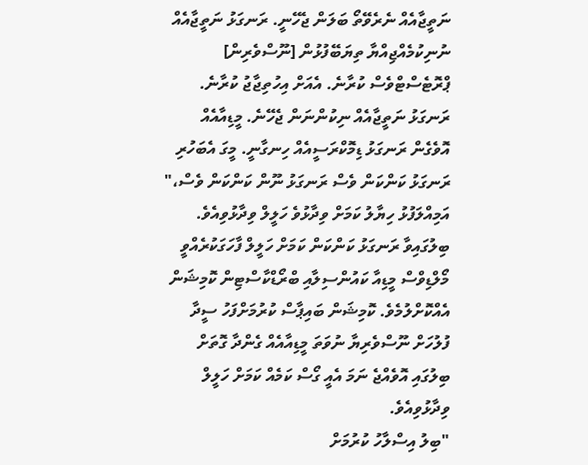ނަތީޖާއެއް ނެރެވޭތޯ ބަލަން ޖެހޭނީ. ރަނގަޅު ނަތީޖާއެއް ނުނިކުމެއްޖިއްޔާ ތިޔަބޭފުޅުން [ނޫސްވެރިން] ޕްރޮޓެސްޓްވެސް ކުރާނެ. އެއަށް އިހުތިޖާޖު ކުރާނެ. ރަނގަޅު ނަތީޖާއެއް ނިކުންނަން ޖެހޭނެ. މީޑިއާއެއް އޮވެގެން ރަނގަޅު ޑިމޮކްރަސީއެއް ހިނގާނީ. މީގަ އެބަހުރި ރަނގަޅު ކަންކަން ވެސް ރަނގަޅު ނޫން ކަންކަން ވެސް،" އަމިއްލަފުޅު ހިޔާލު ކަމަށް ވިދާޅުވެ ހަލީލް ވިދާޅުވިއެވެ.
ބިލުގައިވާ ރަނގަޅު ކަންކަން ކަމަށް ހަލީލް ފާހަގަކުރެއްވީ މޯލްޑިވްސް މީޑިއާ ކައުންސިލާއި ބްރޯޑްކާސްޓިން ކޮމިޝަން އެއްކޮށްލުމެވެ. ކޮމިޝަން ބައިޕާސް ކުރުމަށްފަހު ސީދާ ފުލުހަށް ނޫސްވެރިޔާ ނުވަތަ މީޑިއާއެއް ގެންދާ ގޮތަށް ބިލުގައި އޮވެއްޖެ ނަމަ އެއީ ގޯސް ކަމެއް ކަމަށް ހަލީލް ވިދާޅުވިއެވެ.
"ބިލު އިސްލާހު ކުރުމަށް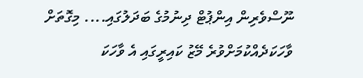ނޫސްވެރިން އިންޕުޓް ދިނުމުގެ ބަދަލުގައި.... މިގޮތަށް ވާހަކަދެއްކުމަށްވުރެ މޭޒު ކައިރީގައި އެ ވާހަކަ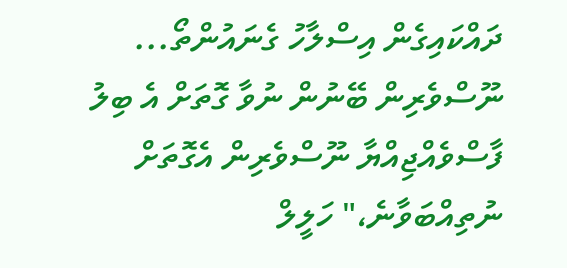ދައްކައިގެން އިސްލާހު ގެނައުންތޯ... ނޫސްވެރިން ބޭނުން ނުވާ ގޮތަށް އެ ބިލު ފާސްވެއްޖިއްޔާ ނޫސްވެރިން އެގޮތަށް ނުތިއްބަވާނެ،" ހަލީލް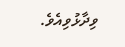ވިދާޅުވިއެވެ.